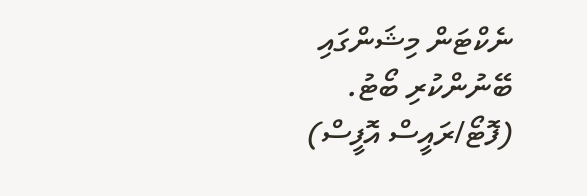ނެކްޓަން މިޝަންގައި ބޭނުންކުރި ބޯޓު. (ފޮޓޯ/ރައީސް އޮފީސް)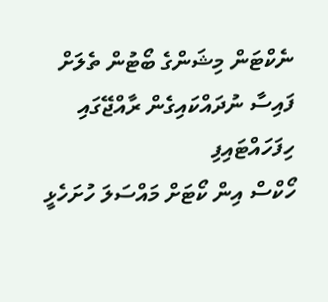ނެކްޓަން މިޝަންގެ ބޯޓުން ތެލަށް ފައިސާ ނުދައްކައިގެން ރާއްޖޭގައި ހިފަހައްޓައިފި
ހޯކްސް އިން ކޯޓަށް މައްސަލަ ހުށަހެޅީ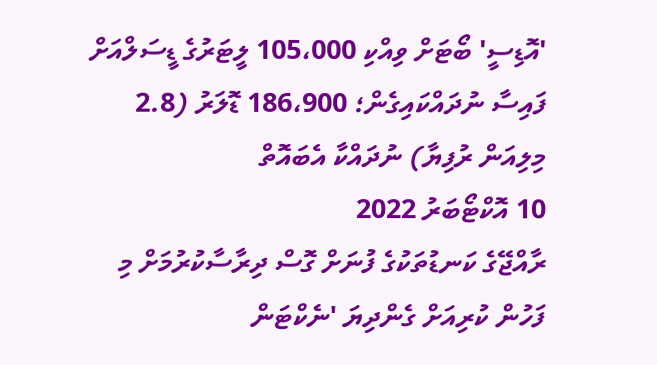'އޮޑިސީ' ބޯޓަށް ވިއްކި 105،000 ލީޓަރުގެ ޑީސަލްއަށް ފައިސާ ނުދައްކައިގެން؛ 186،900 ޑޮލަރު (2.8 މިލިއަން ރުފިޔާ) ނުދައްކާ އެބައޮތް
10 އޮކްޓޯބަރު 2022
ރާއްޖޭގެ ކަނޑުތަކުގެ ފުނަށް ގޮސް ދިރާސާކުރުމަށް މި ފަހުން ކުރިއަށް ގެންދިޔަ 'ނެކްޓަން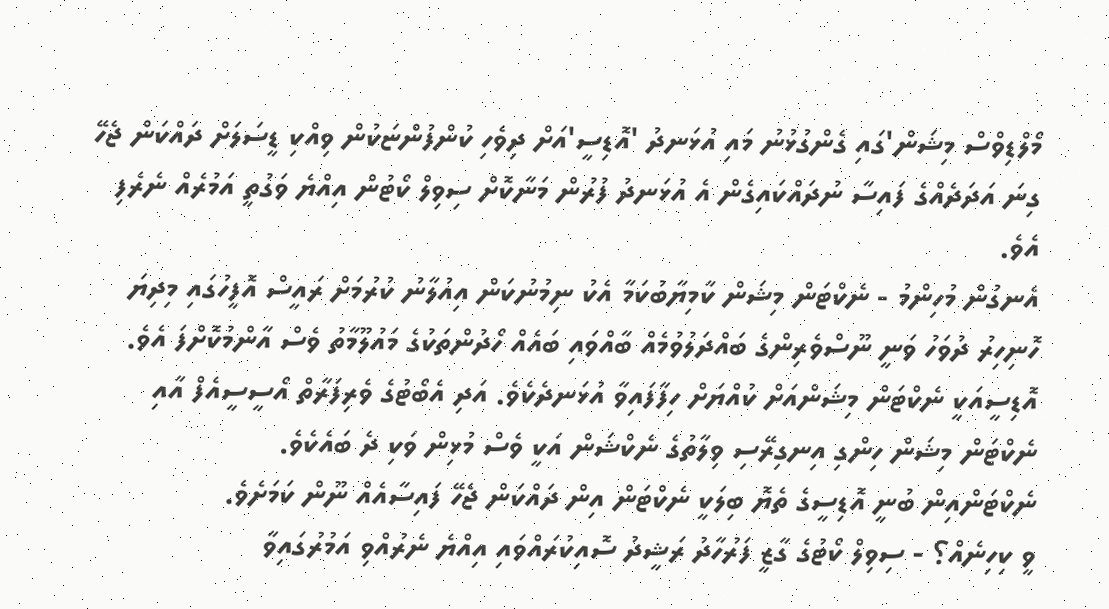މޯލްޑިވްސް މިޝަން'ގައި ގެންގުޅުނު މައި އުޅަނދު 'އޮޑިސީ'އަށް ދިވެހި ކުންފުންޏަކުން ވިއްކި ޑީސަލަށް ދައްކަން ޖެހޭ ގިނަ އަދަދެއްގެ ފައިސާ ނުދައްކައިގެން އެ އުޅަނދު ފުރުން މަނާކޮށް ސިވިލް ކޯޓުން އިއްޔެ ވަގުތީ އަމުރެއް ނެރެފި އެވެ.
އެނގުން މުހިންމު - ނެކްޓަން މިޝަން ކާމިޔާބުކަމާ އެކު ނިމުނުކަން އިއުލާނު ކުރުމަށް ރައީސް އޮފީހުގައި މިދިޔަ ހޮނިހިރު ދުވަހު ވަނީ ނޫސްވެރިންގެ ބައްދަލުވުމެއް ބާއްވައި ބައެއް ހޯދުންތަކުގެ މައުލޫމާތު ވެސް އާންމުކޮށްފަ އެވެ.
އޮޑިސީއަކީ ނެކްޓަން މިޝަންއަށް ކުއްޔަށް ހިފާފައިވާ އުޅަނދެކެވެ. އަދި އެބޯޓުގެ ވެރިފަރާތް އޯސީސީއެފް އާއި ނެކްޓަން މިޝަން ހިންގި އިނގިރޭސި ވިލާތުގެ ނެކްޝަން އަކީ ވެސް މުޅިން ވަކި ދެ ބައެކެވެ.
ނެކްޓަންއިން ބުނީ އޮޑިސީގެ ތެޔޮ ބިލަކީ ނެކްޓަން އިން ދައްކަން ޖެހޭ ފައިސާއެއް ނޫން ކަމަށެވެ.
ވީ ކިހިނެއް؟ - ސިވިލް ކޯޓުގެ ގާޒީ ފަރުހާދު ރަޝީދު ސޮއިކުރައްވައި އިއްޔެ ނެރުއްވި އަމުރުގައިވާ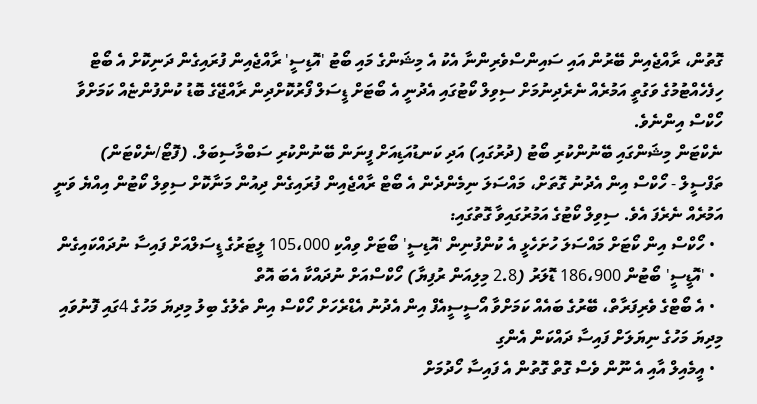ގޮތުން، ރާއްޖެއިން ބޭރުން އައި ސައިންސްވެރިންނާ އެކު އެ މިޝަންގެ މައި ބޯޓު 'އޮޑިސީ' ރާއްޖެއިން ފުރައިގެން ދަނިކޮށް އެ ބޯޓް ހިފެހެއްޓުމުގެ ވަގުތީ އަމުރެއް ނެރެދިނުމަށް ސިވިލް ކޯޓުގައި އެދުނީ އެ ބޯޓަށް ޑީސަލް ފޯރުކޮށްދިން ރާއްޖޭގެ ބޮޑު ކުންފުންޏެއް ކަމަށްވާ ހޯކްސް އިންނެވެ.
ނެކްޓަން މިޝަންގައި ބޭނުންކުރި ބޯޓު (ދުރުގައި) އަދި ކަނޑުއަޑިއަށް ފީނަން ބޭނުންކުރި ސަބްމާސިބަލް. (ފޮޓޯ/ނެކްޓަން)
ތަފްސީލް - ހޯކްސް އިން އެދުނު ގޮތަށް، މައްސަލަ ނިމެންދެން އެ ބޯޓް ރާއްޖެއިން ފުރައިގެން ދިއުން މަނާކޮށް ސިވިލް ކޯޓުން އިއްޔެ ވަނީ އަމުރެއް ނެރެފަ އެވެ. ސިވިލް ކޯޓުގެ އަމުރުގައިވާ ގޮތުގައި:
  • ހޯކްސް އިން ކޯޓަށް މައްސަލަ ހުށަހެޅީ އެ ކުންފުނިން 'އޮޑިސީ' ބޯޓަށް ވިއްކި 105،000 ލީޓަރުގެ ޑީސަލްއަށް ފައިސާ ނުދައްކައިގެން
  • 'އޮޑީސީ' ބޯޓުން 186،900 ޑޮލަރު (2.8 މިލިއަން ރުފިޔާ) ހޯކްސްއަށް ނުދައްކާ އެބަ އޮތް
  • އެ ބޯޓްގެ ވެރިފަރާތް، ބޭރުގެ ބައެއް ކަމަށްވާ އޯސީސީއެފް އިން އެދުނު އެޑްރެހަށް ހޯކްސް އިން ތެލުގެ ބިލު މިދިޔަ މަހުގެ 4ގައި ފޮނުވައި މިދިޔަ މަހުގެ ނިޔަލަށް ފައިސާ ދައްކަން އެންގި
  • އީމެއިލް އާއި އެ ނޫން ވެސް ގޮތް ގޮތުން އެ ފައިސާ ހޯދުމަށް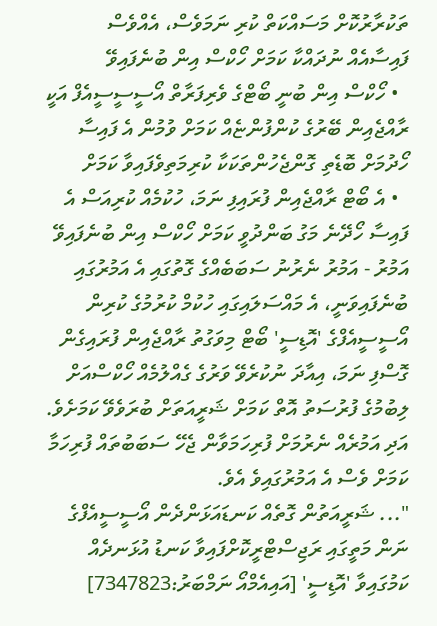ތަކުރާރުކޮށް މަސައްކަތް ކުރި ނަމަވެސް، އެއްވެސް ފައިސާއެއް ނުދައްކާ ކަމަށް ހޯކްސް އިން ބުނެފައިވޭ
  • ހޯކްސް އިން ބުނީ ބޯޓްގެ ވެރިފަރާތް އޯސީސީސީއެފް އަކީ ރާއްޖެއިން ބޭރުގެ ކުންފުންޏެއް ކަމަށް ވުމުން އެ ފައިސާ ހޯދުމަށް ބޮޑެތި ގޮންޖެހުންތަކަކާ ކުރިމަތިވެފައިވާ ކަމަށް
  • އެ ބޯޓް ރާއްޖެއިން ފުރައިފި ނަމަ، ހުކުމެއް ކުރިއަސް އެ ފައިސާ ހޯދޭނެ މަގު ބަންދުވީ ކަމަށް ހޯކްސް އިން ބުނެފައިވޭ
އަމުރު - އަމުރު ނެރުނު ސަބަބެއްގެ ގޮތުގައި އެ އަމުރުގައި ބުނެފައިވަނީ، އެ މައްސަލައިގައި ހުކުމް ކުރުމުގެ ކުރިން އޯސީސީއެފްގެ 'އޮޑިސީ' ބޯޓް މިވަގުތު ރާއްޖެއިން ފުރައިގެން ގޮސްފި ނަމަ، އިއާދަ ނުކުރެވޭ ވަރުގެ ގެއްލުމެއް ހޯކްސްއަށް ލިބުމުގެ ފުރުސަތު އޮތް ކަމަށް ޝަރީއަތަށް ބުރަވެވޭ ކަމަށެވެ. އަދި އަމުރެއް ނެރުމަށް ފުރިހަމަވާން ޖެހޭ ސަބަބުތައް ފުރިހަމާ ކަމަށް ވެސް އެ އަމުރުގައިވެ އެވެ.
"... ޝަރީއަތުން ގޮތެއް ކަނޑައަޅަންދެން އޯސީސީއެފްގެ ނަން މަތީގައި ރަޖިސްޓްރީކޮށްފައިވާ ކަނޑު އުޅަނދެއް ކަމުގައިވާ 'އޮޑިސީ' [އައިއެމްއޯ ނަމްބަރު:7347823]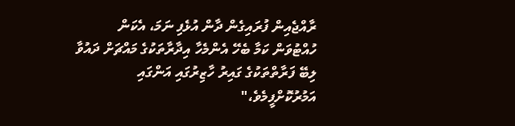ރާއްޖެއިން ފުރައިގެން ދާން އުޅެފި ނަމަ، އެކަން ހުއްޓުވަން ކަމާ ބެހޭ އެންމެހާ އިދާރާތަކުގެ މައްޗަށް ދައުވާ ލިބޭ ފަރާތްތަކުގެ ގައިރު ހާޒިރުގައި އަންގައި އަމުރުކޮށްފީމެވެ،"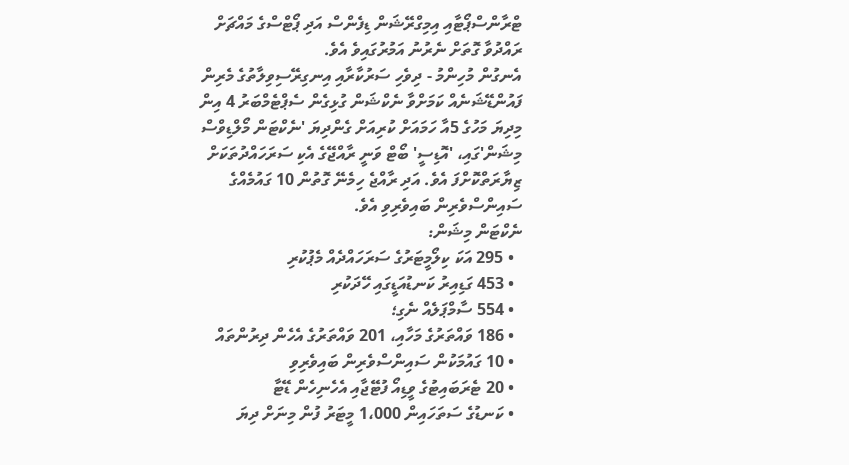ޓްރާންސްޕޯޓާއި އިމިގްރޭޝަން ޑިފެންސް އަދި ޕޯޓްސްގެ މައްޗަށް ރައްދުވާ ގޮތަށް ނެރުނު އަމުރުގައިވެ އެވެ.
އެނގުން މުހިންމު - ދިވެހި ސަރުކާރާއި އިނގިރޭސިވިލާތުގެ މެރިން ފައުންޑޭޝަނެއް ކަމަށްވާ ނެކްޝަން ގުޅިގެން ސެޕްޓެމްބަރު 4 އިން މިދިޔަ މަހުގެ 5އާ ހަމައަށް ކުރިއަށް ގެންދިޔަ 'ނެކްޓަން މޯލްޑިވްސް މިޝަން'ގައި، 'އޮޑިސީ' ބޯޓް ވަނީ ރާއްޖޭގެ އެކި ސަރަހައްދުތަކަށް ޒިޔާރަތްކޮށްފަ އެވެ. އަދި ރާއްޖެ ހިމެނޭ ގޮތުން 10 ގައުމެއްގެ ސައިންސްވެރިން ބައިވެރިވި އެވެ.
ނެކްޓަން މިޝަން:
  • 295 އަކަ ކިލޯމީޓަރުގެ ސަރަހައްދެއް މެޕުކުރި
  • 453 ގަޑިއިރު ކަނޑުއަޑީގައި ހޭދަކުރި
  • 554 ސާމްޕަލެއް ނެގި؛
  • 186 ވައްތަރުގެ މަހާއި، 201 ވައްތަރުގެ އެހެން ދިރުންތައް
  • 10 ގައުމަކުން ސައިންސްވެރިން ބައިވެރިވި
  • 20 ޓެރަބައިޓުގެ ވީޑިއޯ ފުޓޭޖާއި އެހެނިހެން ޑޭޓާ
  • ކަނޑުގެ ސަތަހައިން 1،000 މީޓަރު ފުން މިނަށް ދިޔަ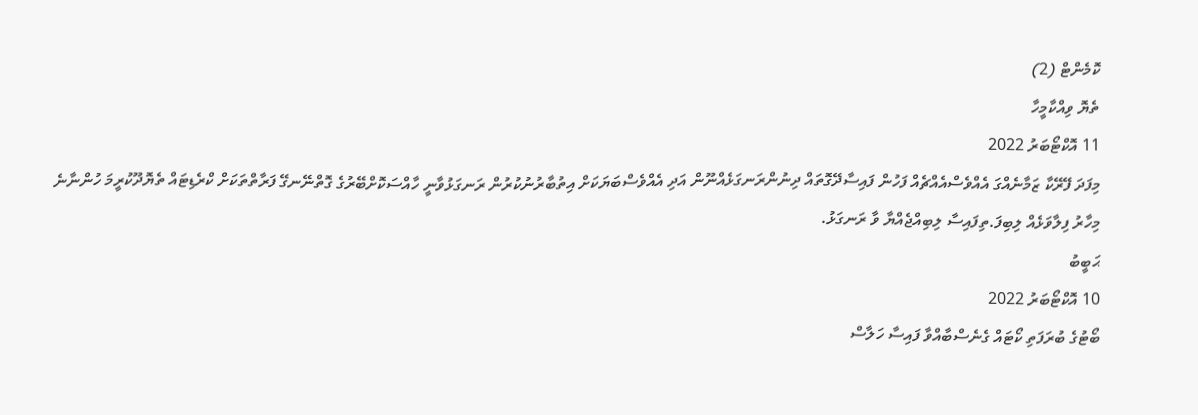ކޮމެންޓް (2)
ތެޔޮ ވިއްކާމީހާ
11 އޮކްޓޯބަރު 2022
މިފަދަ ފޭރޭކާ ޒަމާނެއްގަ އެއްވެސްއެއްޗެއް ފަހުން ފައިސާދޭގޮތައް ދިނުންރަނގަޅެއްނޫން އަދި އެއްވެސްބަޔަކަށް އިތުބާރުނުކުރުން ރަނގަޅުވާނީ ހާއްސަކޮށްބޭރުގެ ގޮތްނޭނގޭ ފަރާތްތަކަށް ކްރެޑިޓައް ތެޔޮދޫކުރީމަ ހުންނާނެ މިހާރު ފިލާވަޅެއް ލިބިފަ.ތިފައިސާ ލިބިއްޖެއްޔާ ވާ ރަނގަޅު.
ޙަބީބު
10 އޮކްޓޯބަރު 2022
ބޯޓުގެ ބުރަފަތި ކޯޓައް ގެނެސްބާއްވާ ފައިސާ ހަލާސް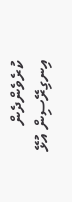ކުރެވެންދެން އިނގިރޭސިން އުޅޭ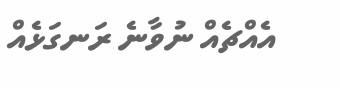އެއްޗެއް ނުވާނެ ރަނގަޅެއް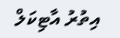އިތުރު އާޓިކަލް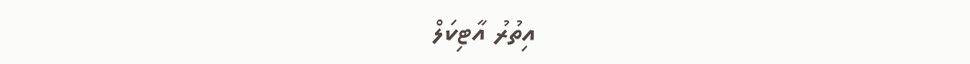އިތުރު އާޓިކަލް